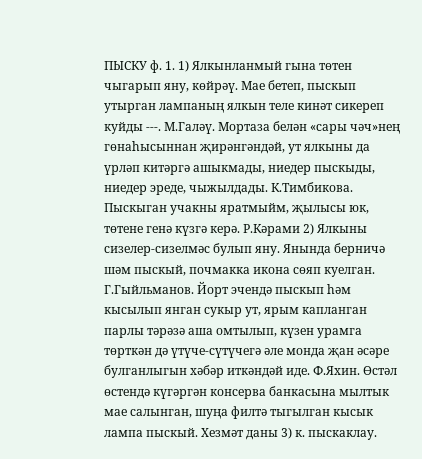ПЫСКУ ф. 1. 1) Ялкынланмый гына төтен чыгарып яну, көйрәү. Мае бетеп, пыскып утырган лампаның ялкын теле кинәт сикереп куйды ---. М.Галәү. Мортаза белән «сары чәч»нең гөнаһысыннан җирәнгәндәй, ут ялкыны да үрләп китәргә ашыкмады, ниедер пыскыды, ниедер эреде, чыжылдады. К.Тимбикова. Пыскыган учакны яратмыйм, җылысы юк, төтене генә күзгә керә. Р.Кәрами 2) Ялкыны сизелер-сизелмәс булып яну. Янында берничә шәм пыскый, почмакка икона сөяп куелган. Г.Гыйльманов. Йорт эчендә пыскып һәм кысылып янган сукыр ут, ярым капланган парлы тәрәзә аша омтылып, күзен урамга төрткән дә үтүче-сүтүчегә әле монда җан әсәре булганлыгын хәбәр иткәндәй иде. Ф.Яхин. Өстәл өстендә күгәргән консерва банкасына мылтык мае салынган, шуңа филтә тыгылган кысык лампа пыскый. Хезмәт даны 3) к. пыскаклау.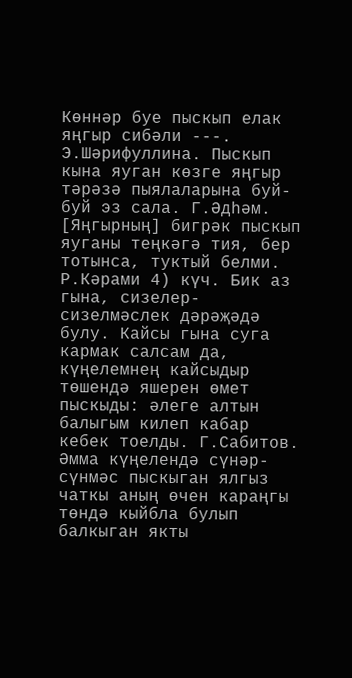Көннәр буе пыскып елак яңгыр сибәли ---. Э.Шәрифуллина. Пыскып кына яуган көзге яңгыр тәрәзә пыялаларына буй-буй эз сала. Г.Әдһәм. [Яңгырның] бигрәк пыскып яуганы теңкәгә тия, бер тотынса, туктый белми. Р.Кәрами 4) күч. Бик аз гына, сизелер-сизелмәслек дәрәҗәдә булу. Кайсы гына суга кармак салсам да, күңелемнең кайсыдыр төшендә яшерен өмет пыскыды: әлеге алтын балыгым килеп кабар кебек тоелды. Г.Сабитов. Әмма күңелендә сүнәр-сүнмәс пыскыган ялгыз чаткы аның өчен караңгы төндә кыйбла булып балкыган якты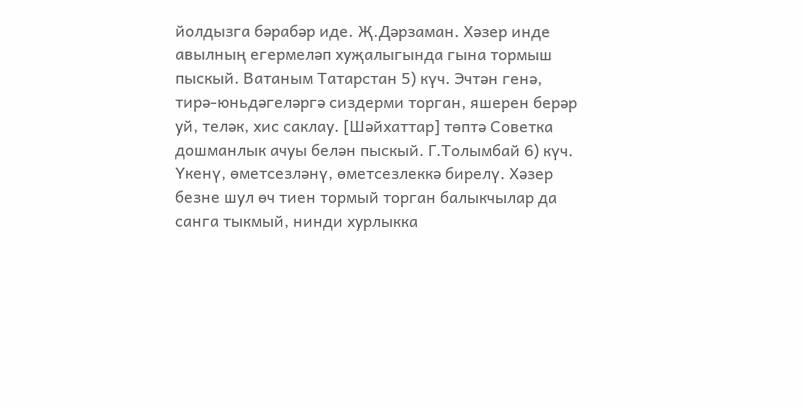йолдызга бәрабәр иде. Җ.Дәрзаман. Хәзер инде авылның егермеләп хуҗалыгында гына тормыш пыскый. Ватаным Татарстан 5) күч. Эчтән генә, тирә-юньдәгеләргә сиздерми торган, яшерен берәр уй, теләк, хис саклау. [Шәйхаттар] төптә Советка дошманлык ачуы белән пыскый. Г.Толымбай 6) күч. Үкенү, өметсезләнү, өметсезлеккә бирелү. Хәзер безне шул өч тиен тормый торган балыкчылар да санга тыкмый, нинди хурлыкка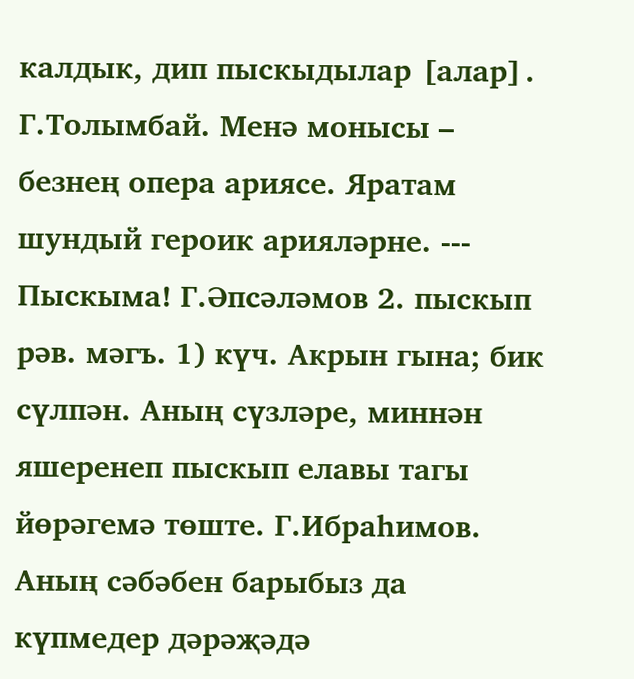калдык, дип пыскыдылар [алар]. Г.Толымбай. Менә монысы – безнең опера ариясе. Яратам шундый героик арияләрне. --- Пыскыма! Г.Әпсәләмов 2. пыскып рәв. мәгъ. 1) күч. Акрын гына; бик сүлпән. Аның сүзләре, миннән яшеренеп пыскып елавы тагы йөрәгемә төште. Г.Ибраһимов. Аның сәбәбен барыбыз да күпмедер дәрәҗәдә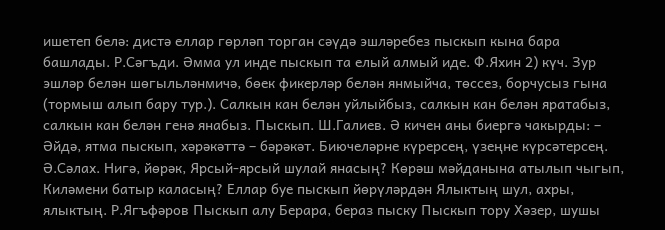ишетеп белә: дистә еллар гөрләп торган сәүдә эшләребез пыскып кына бара башлады. Р.Сәгъди. Әмма ул инде пыскып та елый алмый иде. Ф.Яхин 2) күч. Зур эшләр белән шөгыльләнмичә, бөек фикерләр белән янмыйча, төссез, борчусыз гына (тормыш алып бару тур.). Салкын кан белән уйлыйбыз, салкын кан белән яратабыз, салкын кан белән генә янабыз. Пыскып. Ш.Галиев. Ә кичен аны биергә чакырды: – Әйдә, ятма пыскып, хәрәкәттә – бәрәкәт. Биючеләрне күрерсең, үзеңне күрсәтерсең. Ә.Сәлах. Нигә, йөрәк, Ярсый-ярсый шулай янасың? Көрәш мәйданына атылып чыгып, Киләмени батыр каласың? Еллар буе пыскып йөрүләрдән Ялыктың шул, ахры, ялыктың. Р.Ягъфәров Пыскып алу Берара, бераз пыску Пыскып тору Хәзер, шушы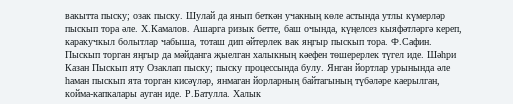вакытта пыску; озак пыску. Шулай да янып беткән учакның көле астында утлы күмерләр пыскып тора әле. Х.Камалов. Ашарга ризык бетте, баш очында, күңелсез кыяфәтләргә кереп, каракучкыл болытлар чабыша, тоташ дип әйтерлек вак яңгыр пыскып тора. Ф.Сафин. Пыскып торган яңгыр да мәйданга җыелган халыкның кәефен төшерерлек түгел иде. Шәһри Казан Пыскып яту Озаклап пыску; пыску процессында булу. Янган йортлар урынында әле һаман пыскып ята торган кисәүләр, янмаган йорларның байтагының түбәләре каерылган, койма-капкалары ауган иде. Р.Батулла. Халык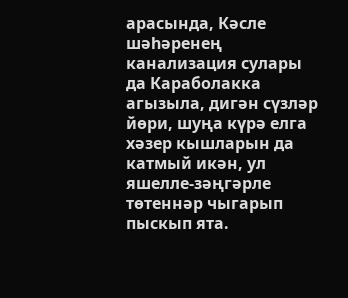арасында, Кәсле шәһәренең канализация сулары да Караболакка агызыла, дигән сүзләр йөри, шуңа күрә елга хәзер кышларын да катмый икән, ул яшелле-зәңгәрле төтеннәр чыгарып пыскып ята.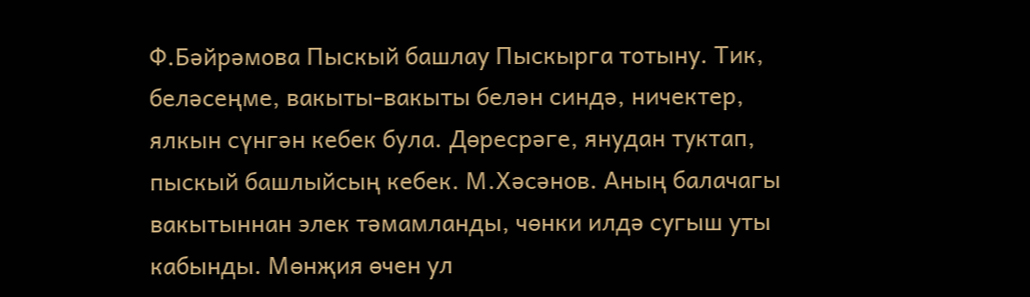Ф.Бәйрәмова Пыскый башлау Пыскырга тотыну. Тик, беләсеңме, вакыты-вакыты белән синдә, ничектер, ялкын сүнгән кебек була. Дөресрәге, янудан туктап, пыскый башлыйсың кебек. М.Хәсәнов. Аның балачагы вакытыннан элек тәмамланды, чөнки илдә сугыш уты кабынды. Мөнҗия өчен ул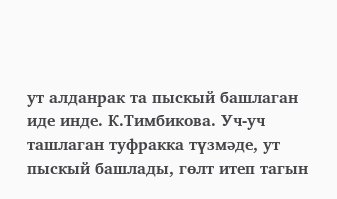ут алданрак та пыскый башлаган иде инде. К.Тимбикова. Уч-уч ташлаган туфракка түзмәде, ут пыскый башлады, гөлт итеп тагын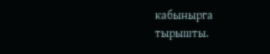кабынырга тырышты.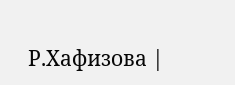Р.Хафизова |